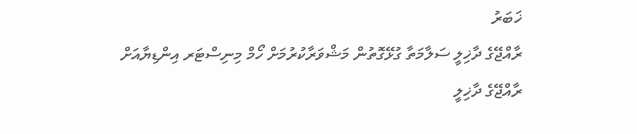ޚަބަރު
ރާއްޖޭގެ ދާޚިލީ ސަލާމަތާ ގުޅޭގޮތުން މަޝްވަރާކުރުމަށް ހޯމް މިނިސްޓަރ އިންޑިޔާއަށް
ރާއްޖޭގެ ދާޚިލީ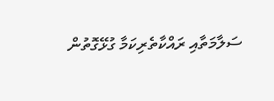ސަލާމަތާއި ރައްކާތެރިކަމާ ގުޅޭގޮތުން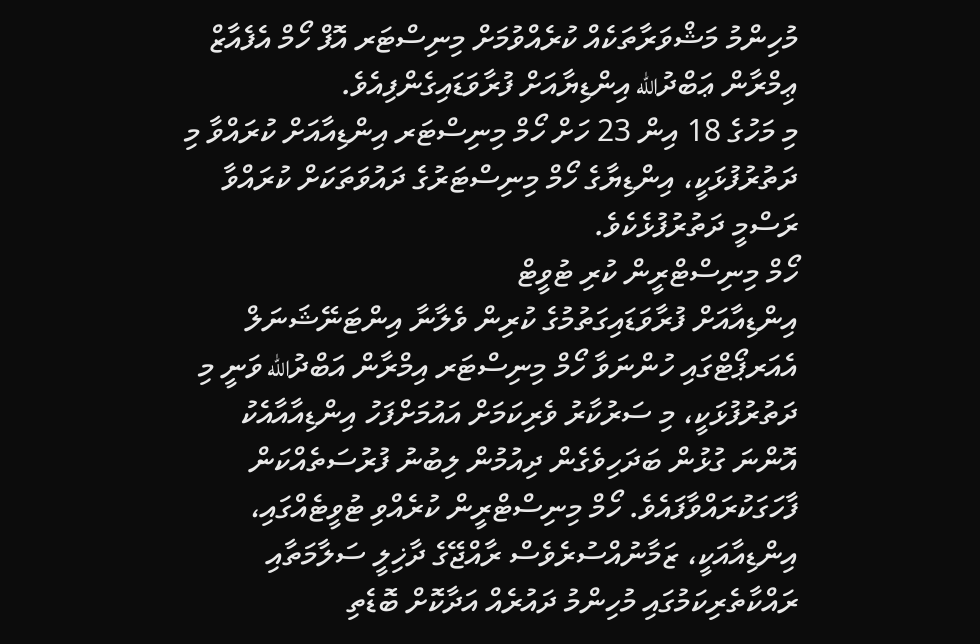މުހިންމު މަޝްވަރާތަކެއް ކުރެއްވުމަށް މިނިސްޓަރ އޮފް ހޯމް އެފެއާޒް ޢިމްރާން ޢަބްދުالله އިންޑިޔާއަށް ފުރާވަޑައިގެންފިއެވެ.
މި މަހުގެ 18 އިން 23 ހަށް ހޯމް މިނިސްޓަރ އިންޑިއާއަށް ކުރައްވާ މި ދަތުރުފުޅަކީ، އިންޑިޔާގެ ހޯމް މިނިސްޓަރުގެ ދައުވަތަކަށް ކުރައްވާ ރަސްމީ ދަތުރުފުޅެކެވެ.
ހޯމް މިނިސްޓްރީން ކުރި ޓުވީޓް
އިންޑިއާއަށް ފުރާވަޑައިގަތުމުގެ ކުރިން ވެލާނާ އިންޓަނޭޝަނަލް އެއަރޕޯޓްގައި ހުންނަވާ ހޯމް މިނިސްޓަރ އިމްރާން އަބްދުالله ވަނީ މި ދަތުރުފުޅަކީ، މި ސަރުކާރު ވެރިކަމަށް އައުމަށްފަހު އިންޑިއާއާއެކު އޮންނަ ގުޅުން ބަދަހިވެގެން ދިއުމުން ލިބުނު ފުރުސަތެއްކަން ފާހަގަކުރައްވާފައެވެ. ހޯމް މިނިސްޓްރީން ކުރެއްވި ޓުވީޓެއްގައި، އިންޑިއާއަކީ، ޒަމާނުއްސުރެވެސް ރާއްޖޭގެ ދާޚިލީ ސަލާމަތާއި ރައްކާތެރިކަމުގައި މުހިންމު ދައުރެއް އަދާކޮށް ބޮޑެތި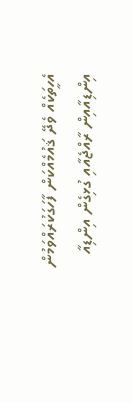އެހީތަކެއް ވެދޭ ޤައުމެއްކަން ފާހަގަކުރައްވަމުން އިންޑިއާއިން ރާއްޖެއާއި ގުޅިގެން އިންޑިއާ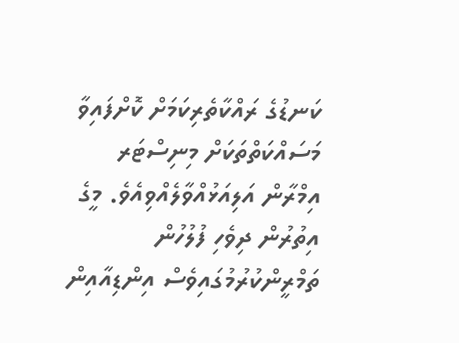ކަނޑުގެ ރައްކާތެރިކަމަށް ކޮށްފައިވާ މަސައްކަތްތަކަށް މިނިސްޓަރ އިމްރާން އަލިއަޅުއްވާލެއްވިއެވެ. މީގެ އިތުރުން ދިވެހި ފުލުހުން ތަމްރީންކުރުމުގައިވެސް އިންޑިއާއިން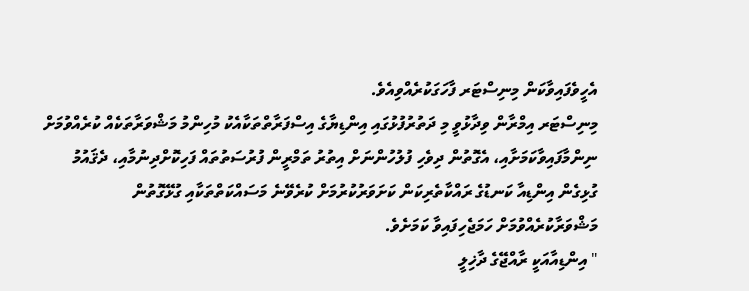އެހީވެފައިވާކަން މިނިސްޓަރ ފާހަގަކުރެއްވިއެވެ.
މިނިސްޓަރ އިމްރާން ވިދާޅުވީ މި ދަތުރުފުޅުގައި އިންޑިޔާގެ އިސްފަރާތްތަކާއެކު މުހިންމު މަޝްވަރާތަކެއް ކުރެއްވުމަށް ނިންމާފައިވާކަމަށާއި، އެގޮތުން ދިވެހި ފުލުހުންނަށް އިތުރު ތަމްރީން ފުރުސަތުތައް ފަހިކޮށްދިނުމާއި، ދެޤައުމު ގުޅިގެން އިންޑިއާ ކަނޑުގެ ރައްކާތެރިކަން ކަށަވަރުކުރުމަށް ކުރެވޭނެ މަސައްކަތްތަކާއި ގުޅޭގޮތުން މަޝްވަރާކުރެއްވުމަށް ހަމަޖެހިފައިވާ ކަމަށެވެ.
" އިންޑިއާއަކީ ރާއްޖޭގެ ދާޚިލީ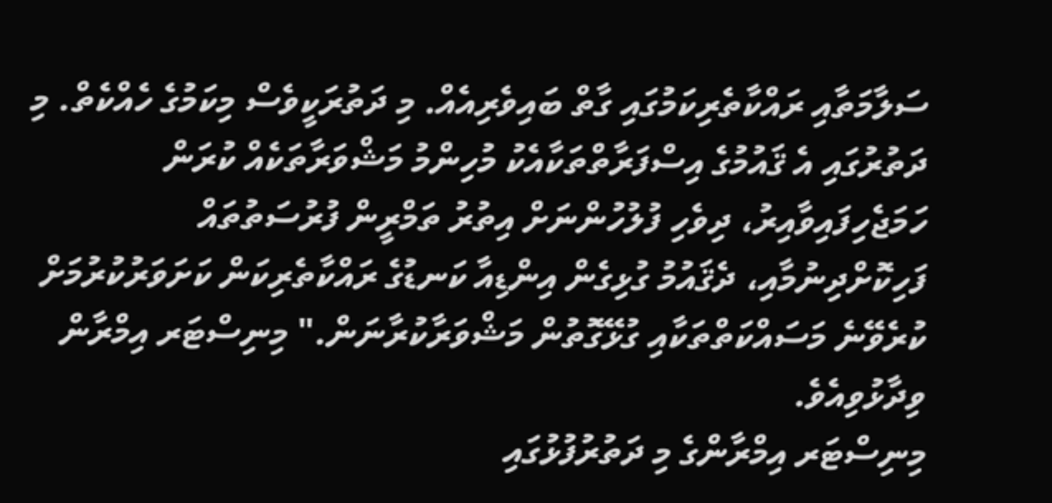ސަލާމަތާއި ރައްކާތެރިކަމުގައި ގާތް ބައިވެރިއެއް. މި ދަތުރަކީވެސް މިކަމުގެ ހެއްކެތް. މި ދަތުރުގައި އެ ޤައުމުގެ އިސްފަރާތްތަކާއެކު މުހިންމު މަޝްވަރާތަކެއް ކުރަން ހަމަޖެހިފައިވާއިރު، ދިވެހި ފުލުހުންނަށް އިތުރު ތަމްރީން ފުރުސަތުތައް ފަހިކޮށްދިނުމާއި، ދެޤައުމު ގުޅިގެން އިންޑިއާ ކަނޑުގެ ރައްކާތެރިކަން ކަށަވަރުކުރުމަށް ކުރެވޭނެ މަސައްކަތްތަކާއި ގުޅޭގޮތުން މަޝްވަރާކުރާނަން." މިނިސްޓަރ އިމްރާން ވިދާޅުވިއެވެ.
މިނިސްޓަރ އިމްރާންގެ މި ދަތުރުފުޅުގައި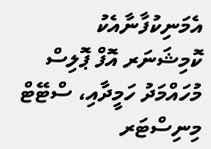އެމަނިކުފާނާއެކު ކޮމިޝަނަރ އޮފް ޕޮލިސް މުހައްމަދު ހަމީދާއި، ސްޓޭޓް މިނިސްޓަރ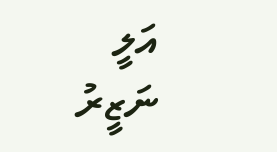އަލީ ނަޒީރު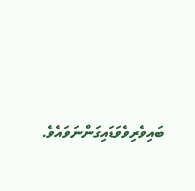ބައިވެރިވެވަޑައިގަންނަވައެވެ.